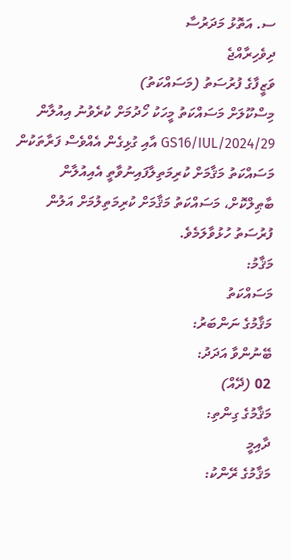ސ. އަތޮޅު މަދަރުސާ
ދިވެހިރާއްޖެ
ވަޒީފާގެ ފުރުސަތު (މަސައްކަތު)
މިސްކޫލަށް މަސައްކަތު މީހަކު ހޯދުމަށް ކުރެވުނު އިއުލާން GS16/IUL/2024/29 އާއި ގުޅިގެން އެއްވެސް ފަރާތަކުން މަސައްކަތު މަޤާމަށް ކުރިމަތިލާފައިނުވާތީ އެއިއުލާން ބާޠިލްކޮށް، މަސައްކަތު މަޤާމަށް ކުރިމަތިލުމަށް އަލުން ފުރުސަތު ހުޅުވާލަމެވެ.
މަޤާމު:
މަސައްކަތު
މަޤާމުގެ ނަންބަރު:
ބޭނުންވާ އަދަދު:
02 (ދޭއް)
މަޤާމުގެ ގިންތި:
ދާއިމީ
މަޤާމުގެ ރޭންކު: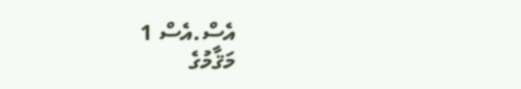އެސް.އެސް 1
މަޤާމުގެ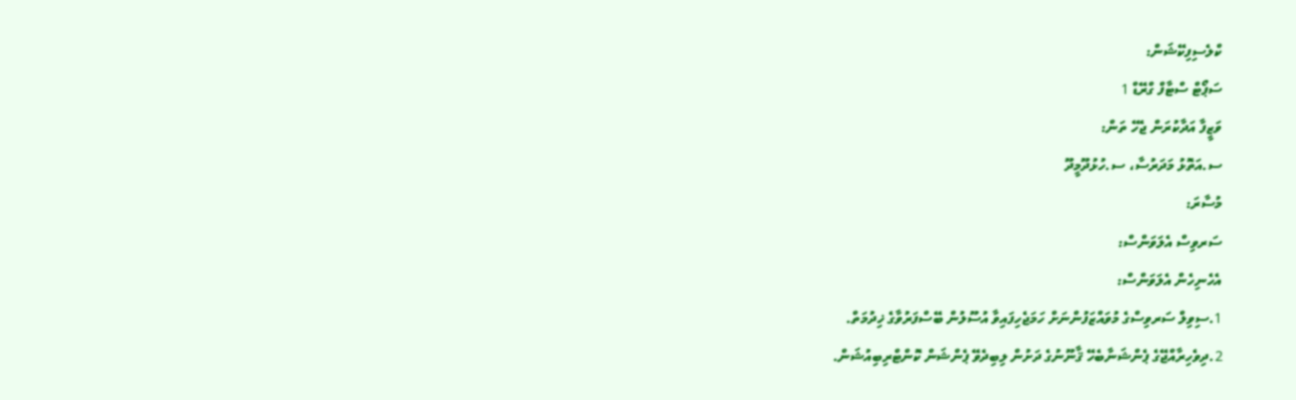ކްލެސިފިކޭޝަން:
ސަޕޯޓް ސްޓާފް ގްރޭޑް 1
ވަޒީފާ އަދާކުރަން ޖެހޭ ތަން:
ސ.އަތޮޅު މަދަރުސާ، ސ.ހުޅުދޫމީދޫ
މުސާރަ:
ސަރވިސް އެލަވަންސް:
އެހެނިހެން އެލަވަންސް:
1.ސިވިލް ސަރވިސްގެ މުވައްޒަފުންނަށް ހަމަޖެހިފައިވާ އުސޫލުން ބޭސްފަރުވާގެ ޚިދުމަތް.
2.ދިވެހިރާއްޖޭގެ ޕެންޝަނާބެހޭ ޤާނޫނުގެ ދަށުން ލިބިދެވޭ ޕެންޝަން ކޮންޓްރިބިއުޝަން.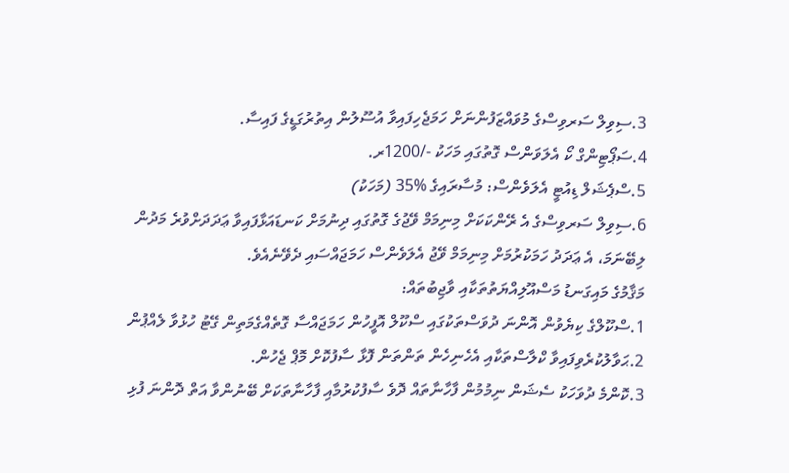3.ސިވިލް ސަރވިސްގެ މުވައްޒަފުންނަށް ހަމަޖެހިފައިވާ އުސޫލުން އިތުރުގަޑީގެ ފައިސާ.
4.ސަޕޯޓިންގް ކޯ އެލަވަންސް ގޮތުގައި މަހަކު -/1200ރ.
5.ސްޕެޝަލް ޑިއުޓީ އެލަވެންސް: މުސާރައިގެ %35 (މަހަކު)
6.ސިވިލް ސަރވިސްގެ އެ ރޭންކަކަށް މިނިމަމް ވޭޖުގެ ގޮތުގައި ދިނުމަށް ކަނޑައަޅާފައިވާ ޢަދަދަށްވުރެ މަދުން ލިބޭނަމަ، އެ ޢަދަދު ހަމަކުރުމަށް މިނިމަމް ވޭޖު އެލަވެންސް ހަމަޖައްސައި ދެވޭނެއެވެ.
މަޤާމުގެ މައިގަނޑު މަސްއޫލިއްޔަތުތަކާއި ވާޖިބުތައް:
1.ސްކޫލްގެ ކިޔެވުން އޮންނަ ދުވަސްތަކުގައި ސްކޫލް އޮފީހުން ހަމަޖައްސާ ގޮތެއްގެމަތިން ގޭޓު ހުޅުވާ ލެއްޕުން
2.ޙަވާލުކުރެވިފައިވާ ކްލާސްތަކާއި އެހެނިހެން ތަންތަން ފޮޅާ ސާފުކޮށް މޮޕް ޖެހުން.
3.ކޮންމެ ދުވަހަކު ސެޝަން ނިމުމުން ފާހާނާތައް ދޮވެ ސާފުކުރުމާއި ފާހާނާތަކަށް ބޭނުންވާ އަތް ދޮންނަ ފުޅި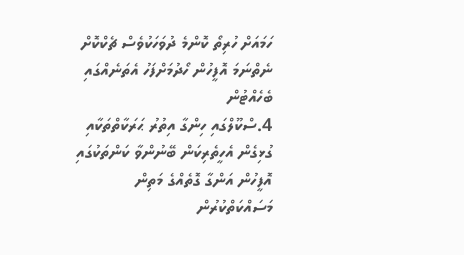ހަމައަށް ހުރިތޯ ކޮންމެ ދުވަހަކުވެސް ޗެކްކޮށް ނެތްނަމަ އޮފީހުން ހޯދުމަށްފަހު އެތަނެއްގައި ބެހެއްޓުން
4.ސްކޫލްގައި ހިންގާ އިތުރު ޙަރަކާތްތަކާއި ގުޅިގެން އެހީތެރިކަން ބޭނުންވާ ކަންތަކުގައި އޮފީހުން އަންގާ ގޮތެއްގެ މަތިން މަސައްކަތްކުރުން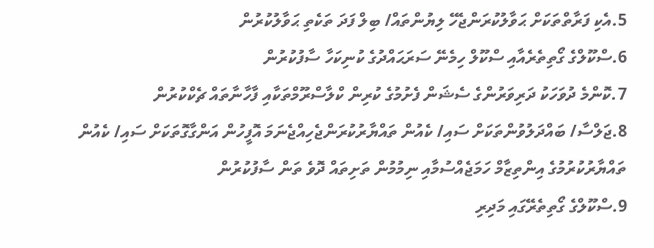5.އެކި ފަރާތްތަކަށް ޙަވާލުކުރަންޖެހޭ ލިޔުންތައް/ ބިލް ފަދަ ތަކެތި ޙަވާލުކުރުން
6.ސްކޫލްގެ ގޯތިތެރެއާއި ސްކޫލް ހިމެނޭ ސަރަޙައްދުގެ ކުނިކަހާ ސާފުކުރުން
7.ކޮންމެ ދުވަހަކު ދަރިވަރުންގެ ސެޝަން ފެށުމުގެ ކުރިން ކްލާސްރޫމްތަކާއި ފާހާނާތައް ޗެކްކުރުން
8.ޖަލްސާ/ ބައްދަލުވުންތަކަށް ސައި/ ކެއުން ތައްޔާރުކުރަންޖެހިއްޖެނަމަ އޮފީހުން އަންގާގޮތަކަށް ސައި/ ކެއުން ތައްޔާރުކުރުމުގެ އިންތިޒާމް ހަމަޖެއްސުމާއި ނިމުމުން ތަށިތައް ދޮވެ ތަން ސާފުކުރުން
9.ސްކޫލްގެ ގޯތިތެރޭގައި މަދިރި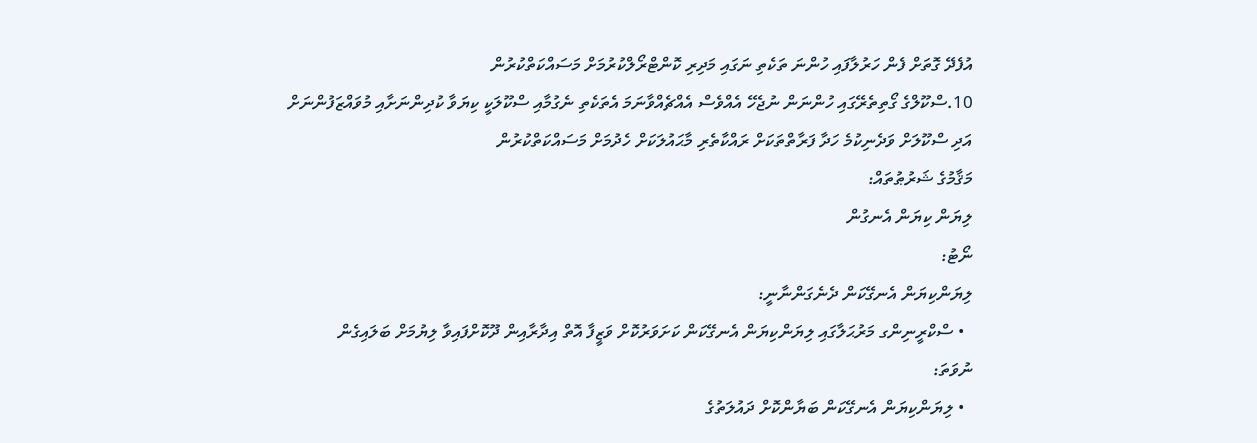އުފެދޭ ގޮތަށް ފެން ހަރުލާފައި ހުންނަ ތަކެތި ނަގައި މަދިރި ކޮންޓްރޯލްކުރުމަށް މަސައްކަތްކުރުން
10.ސްކޫލްގެ ގޯތިތެރޭގައި ހުންނަން ނުޖެހޭ އެއްވެސް އެއްޗެއްވާނަމަ އެތަކެތި ނެގުމާއި ސްކޫލަކީ ކިޔަވާ ކުދިންނަށާއި މުވައްޒަފުންނަށް އަދި ސްކޫލަށް ވަދެނިކުމެ ހަދާ ފަރާތްތަކަށް ރައްކާތެރި މާޙައުލަކަށް ހެދުމަށް މަސައްކަތްކުރުން
މަޤާމުގެ ޝަރުޠުތައް:
ލިޔަން ކިޔަން އެނގުން
ނޯޓު:
ލިޔަންކިޔަން އެނގޭކަން ދެނެގަންނާނީ:
  • ސްކްރީނިންގ މަރުޙަލާގައި ލިޔަންކިޔަން އެނގޭކަން ކަށަވަރުކޮށް ވަޒީފާ އޮތް އިދާރާއިން ދޫކޮށްފައިވާ ލިޔުމަށް ބަލައިގެން
ނުވަތަ:
  • ލިޔަންކިޔަން އެނގޭކަން ބަޔާންކޮށް ދައުލަތުގެ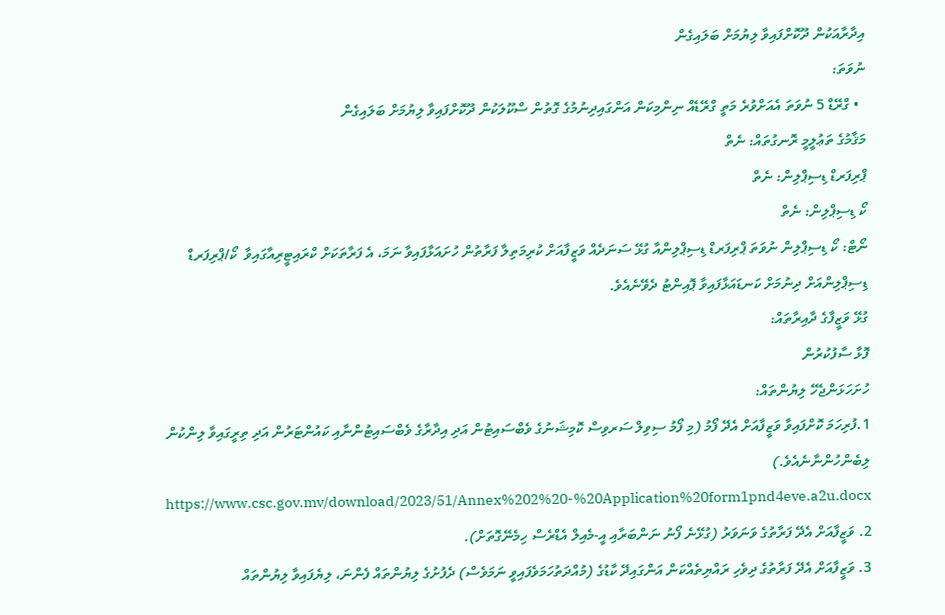އިދާރާއަކުން ދޫކޮށްފައިވާ ލިޔުމަށް ބަލައިގެން
ނުވަތަ:
  • ގްރޭޑް 5 ނުވަތަ އެއަށްވުރެ މަތީ ގްރޭޑެއް ނިންމިކަން އަންގައިދިނުމުގެ ގޮތުން ސްކޫލަކުން ދޫކޮށްފައިވާ ލިޔުމަށް ބަލައިގެން
މަޤާމުގެ ތަޢުލީމީ ރޮނގުތައް: ނެތް
ޕްރިފަރޑް ޑިސިޕްލިން: ނެތް
ކޯ ޑިސިޕްލިން: ނެތް
ނޯޓް: ކޯ ޑިސިޕްލިން ނުވަތަ ޕްރިފަރޑް ޑިސިޕްލިންއާ ގުޅޭ ސަނަދެއް ވަޒީފާއަށް ކުރިމަތިލާ ފަރާތުން ހުށައަޅާފައިވާ ނަމަ، އެ ފަރާތަކަށް ކްރައިޓީރިއާގައިވާ  ކޯ/ޕްރިފަރޑް ޑިސިޕްލިންއަށް ދިނުމަށް ކަނޑައަޅާފައިވާ ޕޮއިންޓު ދެވޭނެއެވެ.
ގުޅޭ ވަޒީފާގެ ދާއިރާތައް:
ފޮޅާ ސާފުކުރުން
ހުށަހަޅަންޖެހޭ ލިޔުންތައް:
1.ފުރިހަމަ ކޮށްފައިވާ ވަޒީފާއަށް އެދޭ ފޯމު (މި ފޯމު ސިވިލް ސަރވިސް ކޮމިޝަނުގެ ވެބްސައިޓުން އަދި އިދާރާގެ ވެބްސައިޓުންނާއި ކައުންޓަރުން އަދި ތިރީގައިވާ ލިންކުން ލިބެންހުންނާނެއެވެ.) https://www.csc.gov.mv/download/2023/51/Annex%202%20-%20Application%20form1pnd4eve.a2u.docx
2. ވަޒީފާއަށް އެދޭ ފަރާތުގެ ވަނަވަރު (ގުޅޭނެ ފޯނު ނަންބަރާއި އީ-މެއިލް އެޑްރެސް ހިމެނޭގޮތަށް).
3. ވަޒީފާއަށް އެދޭ ފަރާތުގެ ދިވެހި ރައްޔިތެއްކަން އަންގައިދޭ ކާޑުގެ (މުއްދަތުހަމަވެފައިވީ ނަމަވެސް) ދެފުށުގެ ލިޔުންތައް ފެންނަ، ލިޔެފައިވާ ލިޔުންތައް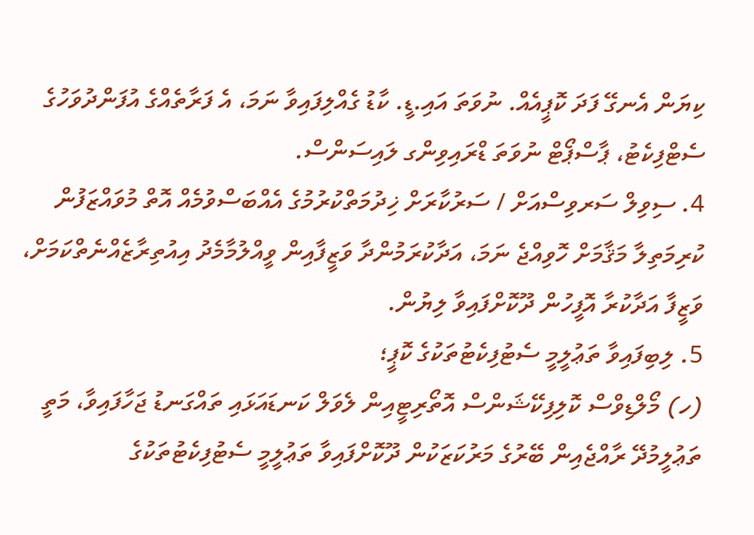ކިޔަން އެނގޭ ފަދަ ކޮޕީއެއް. ނުވަތަ އައި.ޑީ. ކާޑު ގެއްލިފައިވާ ނަމަ، އެ ފަރާތެއްގެ އުފަންދުވަހުގެ ސެޓްފިކެޓު، ޕާސްޕޯޓް ނުވަތަ ޑްރައިވިންގ ލައިސަންސް.
4. ސިވިލް ސަރވިސްއަށް / ސަރުކާރަށް ޚިދުމަތްކުރުމުގެ އެއްބަސްވުމެއް އޮތް މުވައްޒަފުން ކުރިމަތިލާ މަޤާމަށް ހޮވިއްޖެ ނަމަ، އަދާކުރަމުންދާ ވަޒީފާއިން ވީއްލުމާމެދު އިއުތިރާޒެއްނެތްކަމަށް، ވަޒީފާ އަދާކުރާ އޮފީހުން ދޫކޮށްފައިވާ ލިޔުން.
5. ލިބިފައިވާ ތަޢުލީމީ ސެޓުފިކެޓުތަކުގެ ކޮޕީ؛
(ހ) މޯލްޑިވްސް ކޮލިފިކޭޝަންސް އޮތޯރިޓީއިން ލެވަލް ކަނޑައަޅައި ތައްގަނޑު ޖަހާފައިވާ، މަތީ ތަޢުލީމުދޭ ރާއްޖެއިން ބޭރުގެ މަރުކަޒަކުން ދޫކޮށްފައިވާ ތަޢުލީމީ ސެޓުފިކެޓުތަކުގެ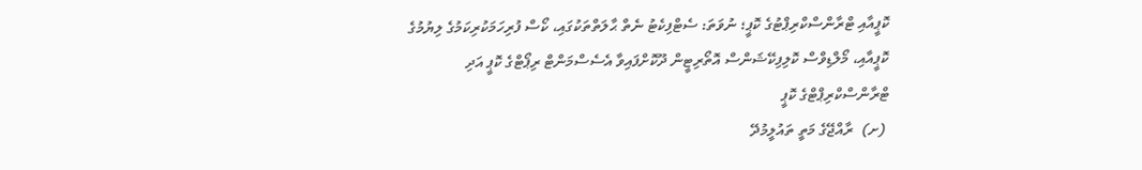ކޮޕީއާއި ޓްރާންސްކްރިޕްޓުގެ ކޮޕީ؛ ނުވަތަ: ސެޓްފިކެޓު ނެތް ޙާލަތްތަކުގައި، ކޯސް ފުރިހަމަކުރިކަމުގެ ލިޔުމުގެ ކޮޕީއާއި، މޯލްޑިވްސް ކޮލިފިކޭޝަންސް އޮތޯރިޓީން ދޫކޮށްފައިވާ އެސެސްމަންޓް ރިޕޯޓްގެ ކޮޕީ އަދި ޓްރާންސްކްރިޕްޓްގެ ކޮޕީ
 (ށ)  ރާއްޖޭގެ މަތީ ތައުލީމުދޭ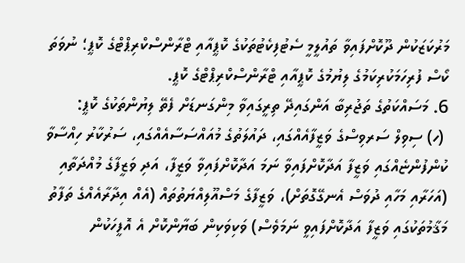މަރުކަޒަކުން ދޫކޮށްފައިވާ ތައުލީމީ ސެޓުފިކެޓުތަކުގެ ކޮޕީއާއި ޓްރާންސްކްރިޕްޓްގެ ކޮޕީ؛ ނުވަތަ ކޯސް ފުރިހަމަކުރިކަމުގެ ލިޔުމުގެ ކޮޕީއާއި ޓްރާންސްކްރިޕްޓްގެ ކޮޕީ.
6. މަސައްކަތުގެ ތަޖުރިބާ އަންގައިދޭ ތިރީގައިވާ މިންގަނޑަށް ފެތޭ ލިޔުންތަކުގެ ކޮޕީ:
 (ހ) ސިވިލް ސަރވިސްގެ ވަޒީފާއެއްގައި، ދައުލަތުގެ މުއައްސަސާއެއްގައި، ސަރުކާރު ހިއްސާވާ ކުންފުންޏެއްގައި ވަޒީފާ އަދާކޮށްފައިވާ ނަމަ އަދާކޮށްފައިވާ ވަޒީފާ، އަދި ވަޒީފާގެ މުއްދަތާއި (އަހަރާއި މަހާއި ދުވަސް އެނގޭގޮތަށް)، ވަޒީފާގެ މަސްއޫލިއްޔަތުތައް (އެއް އިދާރާއެއްގެ ތަފާތު މަޤާމުތަކުގައި ވަޒީފާ އަދާކޮށްފައިވީ ނަމަވެސް) ވަކިވަކިން ބަޔާންކޮށް އެ އޮފީހަކުން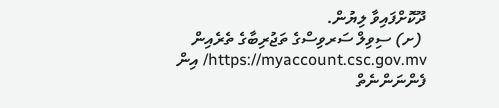ދޫކޮށްފައިވާ ލިޔުން.
 (ށ) ސިވިލް ސަރވިސްގެ ތަޖުރިބާގެ ތެރެއިން https://myaccount.csc.gov.mv/ އިން ފެންނަންނެތް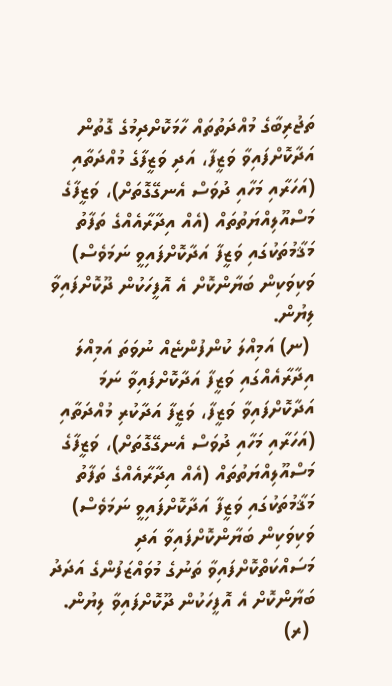ތަޖުރިބާގެ މުއްދަތުތައް ހާމަކޮށްދިމުގެ ގޮތުން އަދާކޮށްފައިވާ ވަޒީފާ، އަދި ވަޒީފާގެ މުއްދަތާއި (އަހަރާއި މަހާއި ދުވަސް އެނގޭގޮތަށް)، ވަޒީފާގެ މަސްއޫލިއްޔަތުތައް (އެއް އިދާރާއެއްގެ ތަފާތު މަޤާމުތަކުގައި ވަޒީފާ އަދާކޮށްފައިވީ ނަމަވެސް) ވަކިވަކިން ބަޔާންކޮށް އެ އޮފީހަކުން ދޫކޮށްފައިވާ ލިޔުން.
 (ނ) އަމިއްލަ ކުންފުންޏެއް ނުވަތަ އަމިއްލަ އިދާރާއެއްގައި ވަޒީފާ އަދާކޮށްފައިވާ ނަމަ އަދާކޮށްފައިވާ ވަޒީފާ، ވަޒީފާ އަދާކުރި މުއްދަތާއި (އަހަރާއި މަހާއި ދުވަސް އެނގޭގޮތަށް)، ވަޒީފާގެ މަސްއޫލިއްޔަތުތައް (އެއް އިދާރާއެއްގެ ތަފާތު މަޤާމުތަކުގައި ވަޒީފާ އަދާކޮށްފައިވީ ނަމަވެސް) ވަކިވަކިން ބަޔާންކޮށްފައިވާ އަދި މަސައްކަތްކޮށްފައިވާ ތަނުގެ މުވައްޒަފުންގެ އަދަދު ބަޔާންކޮށް އެ އޮފީހަކުން ދޫކޮށްފައިވާ ލިޔުން.
 (ރ)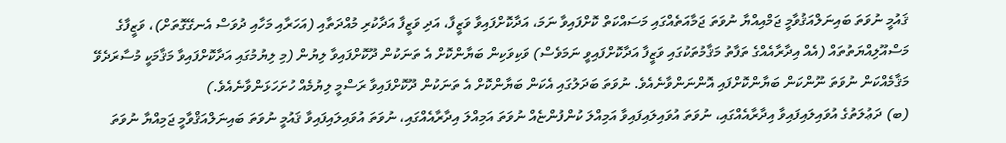ޤައުމީ ނުވަތަ ބައިނަލްއަޤުވާމީ ޖަމްއިއްޔާ ނުވަތަ ޖަމާއަތެއްގައި މަސައްކަތް ކޮށްފައިވާ ނަމަ، އަދާކޮށްފައިވާ ވަޒީފާ، އަދި ވަޒީފާ އަދާކުރި މުއްދަތާއި (އަހަރާއި މަހާއި ދުވަސް އެނގޭގޮތަށް)، ވަޒީފާގެ މަސްއޫލިއްޔަތުތައް (އެއް އިދާރާއެއްގެ ތަފާތު މަޤާމުތަކުގައި ވަޒީފާ އަދާކޮށްފައިވީ ނަމަވެސް) ވަކިވަކިން ބަޔާންކޮށް އެ ތަނަކުން ދޫކޮށްފައިވާ ލިޔުން (މި ލިޔުމުގައި އަދާކޮށްފައިވާ މަޤާމަކީ މުސާރަދެވޭ މަޤާމެއްކަން ނުވަތަ ނޫންކަން ބަޔާންކޮށްފައި އޮންނަންވާނެއެވެ. ނުވަތަ ބަދަލުގައި އެކަން ބަޔާންކޮށް އެ ތަނަކުން ދޫކޮށްފައިވާ ރަސްމީ ލިޔުމެއް ހުށަހަޅަންވާނެއެވެ.)
(ބ) ދަޢުލަތުގެ އުވައިލައިފައިވާ އިދާރާއެއްގައި، ނުވަތަ އުވައިލައިފައިވާ އަމިއްލަ ކުންފުންޏެއް ނުވަތަ އަމިއްލަ އިދާރާއެއްގައި، ނުވަތަ އުވައިލައިފައިވާ ޤައުމީ ނުވަތަ ބައިނަލްއަޤްވާމީ ޖަމިއްޔާ ނުވަތަ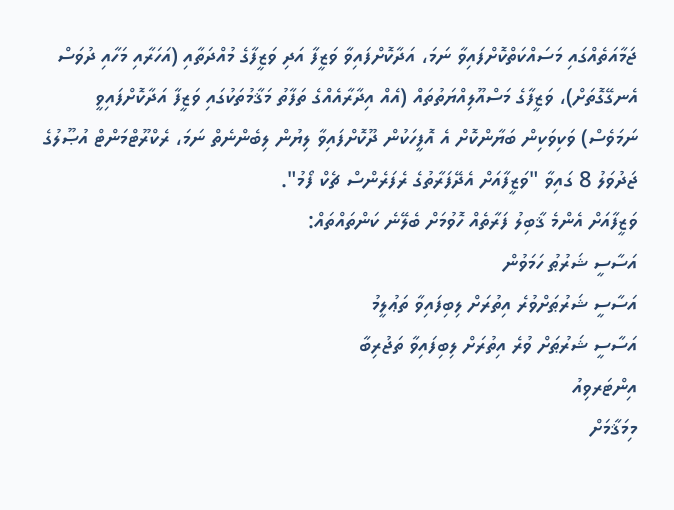ޖަމާއަތެއްގައި މަސައްކަތްކޮށްފައިވާ ނަމަ، އަދާކޮށްފައިވާ ވަޒީފާ އަދި ވަޒީފާގެ މުއްދަތާއި (އަހަރާއި މަހާއި ދުވަސް އެނގޭގޮތަށް)، ވަޒީފާގެ މަސްއޫލިއްޔަތުތައް (އެއް އިދާރާއެއްގެ ތަފާތު މަޤާމުތަކުގައި ވަޒީފާ އަދާކޮށްފައިވީ ނަމަވެސް) ވަކިވަކިން ބަޔާންކޮށް އެ އޮފީހަކުން ދޫކޮށްފައިވާ ލިޔުން ލިބެންނެތް ނަމަ، ރެކްރޫޓްމަންޓް އުޞޫލުގެ ޖަދުވަލު 8 ގައިވާ "ވަޒީފާއަށް އެދޭފަރާތުގެ ރެފަރެންސް ޗެކް ފޯމު".
ވަޒީފާއަށް އެންމެ ޤާބިލު ފަރާތެއް ހޮވުމަށް ބެލޭނެ ކަންތައްތައް:
އަސާސީ ޝަރުޠު ހަމަވުން
އަސާސީ ޝަރުޠަށްވުރެ އިތުރަށް ލިބިފައިވާ ތަޢުލީމު
އަސާސީ ޝަރުޠަށް ވުރެ އިތުރަށް ލިބިފައިވާ ތަޖުރިބާ
އިންޓަރވިއު
މިމަޤާމަށް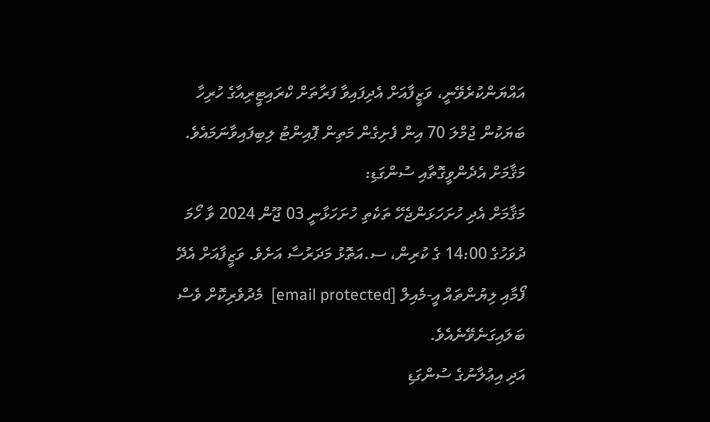އައްޔަންކުރެވޭނީ، ވަޒީފާއަށް އެދިފައިވާ ފަރާތަށް ކްރައިޓީރިއާގެ ހުރިހާ ބަޔަކުން ޖުމްލަ 70 އިން ފެށިގެން މަތިން ޕޮއިންޓު ލިބިފައިވާނަމައެވެ.
މަޤާމަށް އެދެންވީގޮތާއި ސުންގަޑި:
މަޤާމަށް އެދި ހުށަހަޅަންޖެހޭ ތަކެތި ހުށަހަޅާނީ 03 ޖޫން 2024 ވާ ހޯމަ ދުވަހުގެ 14:00 ގެ ކުރިން، ސ.އަތޮޅު މަދަރުސާ އަށެވެ. ވަޒީފާއަށް އެދޭ ފޯމާއި ލިޔުންތައް އީ-މެއިލް [email protected]  މެދުވެރިކޮށް ވެސް ބަލައިގަނެވޭނެއެވެ.
އަދި އިޢުލާނުގެ ސުންގަޑި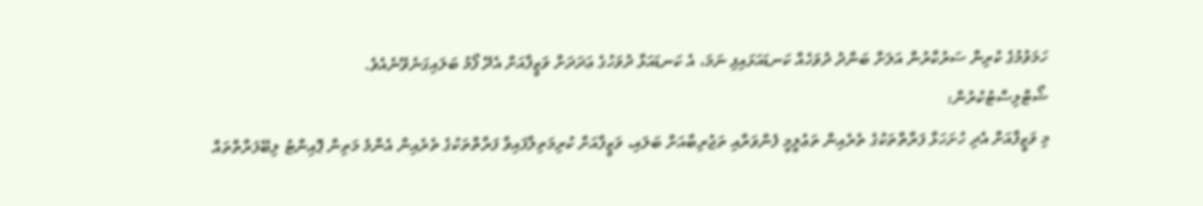ހަމަވުމުގެ ކުރިން ސަރުކާރުން އަލަށް ބަންދު ދުވަހެއް ކަނޑައަޅައިފި ނަމަ، އެ ކަނޑައަޅާ ދުވަހުގެ ޢަދަދަށް ވަޒީފާއަށް އެދޭ ފޯމު ބަލައިގަނެވޭނެއެވެ.
ޝޯޓްލިސްޓުކުރުން:
މި ވަޒީފާއަށް އެދި ހުށަހަޅާ ފަރާތްތަކުގެ ތެރެއިން ތަޢުލީމީ ފެންވަރާއި ތަޖުރިބާއަށް ބަލައި، ވަޒީފާއަށް ކުރިމަތިލާފައިވާ ފަރާތްތަކުގެ ތެރެއިން އެންމެ މަތިން ޕޮއިންޓު ލިބޭފަރާތްތައް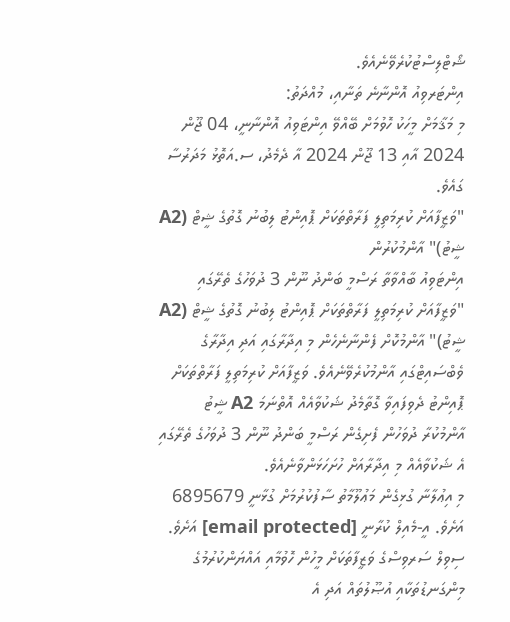ޝޯޓްލިސްޓުކުރެވޭނެއެވެ.
އިންޓަރވިއު އޮންނާނެ ތަނާއި، މުއްދަތު:
މި މަޤާމަށް މީހަކު ހޮވުމަށް ބޭއްވޭ އިންޓަވިއު އޮންނާނީ، 04 ޖޫން 2024 އާއި 13 ޖޫން 2024 އާ ދެމެދު، ސ.އަތޮޅު މަދަރުސާ ގައެވެ.
"ވަޒީފާއަށް ކުރިމަތިލީ ފަރާތްތަކަށް ޕޮއިންޓު ލިބުނު ގޮތުގެ ޝީޓް (A2 ޝީޓު)" އާންމުކުރުން
އިންޓަވިއު ބާއްވާތާ ރަސްމީ ބަންދު ނޫން 3 ދުވަހުގެ ތެރޭގައި "ވަޒީފާއަށް ކުރިމަތިލީ ފަރާތްތަކަށް ޕޮއިންޓު ލިބުނު ގޮތުގެ ޝީޓް (A2 ޝީޓު)" އާންމުކޮށް ފެންނާނެހެން މި އިދާރާގައި އަދި އިދާރާގެ ވެބްސައިޓްގައި އާންމުކުރެވޭނެއެވެ. ވަޒީފާއަށް ކުރިމަތިލީ ފަރާތްތަކަށް ޕޮއިންޓު ދެވިފައިވާ ގޮތާމެދު ޝަކުވާއެއް އޮތްނަމަ A2 ޝީޓު އާންމުކުރާ ދުވަހުން ފެށިގެން ރަސްމީ ބަންދު ނޫން 3 ދުވަހުގެ ތެރޭގައި އެ ޝަކުވާއެއް މި އިދާރާއަށް ހުށަހަޅަންވާނެއެވެ.
މި އިޢުލާނާ ގުޅިގެން މަޢުލޫމާތު ސާފުކުރުމަށް ގުޅާނީ 6895679 އަށެވެ. އީ-މެއިލް ކުރާނީ [email protected] އަށެވެ.
ސިވިލް ސަރވިސްގެ ވަޒީފާތަކަށް މީހުން ހޮވުމާއި އައްޔަންކުރުމުގެ މިންގަނޑުތަކާއި އުޞޫލުތައް އަދި އެ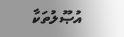އުޞޫލުތަކާ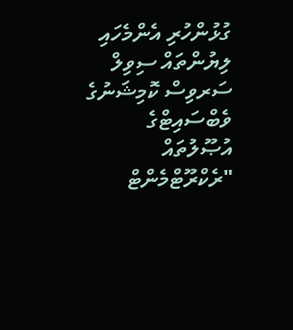ގުޅުންހުރި އެންމެހައި ލިޔުންތައް ސިވިލް ސަރވިސް ކޮމިޝަނުގެ ވެބްސައިޓްގެ އުޞޫލުތައް "ރެކްރޫޓްމެންޓް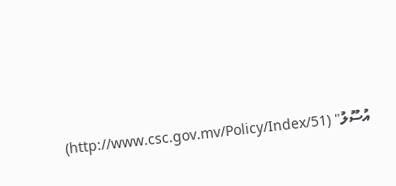އުސޫލު" (http://www.csc.gov.mv/Policy/Index/51)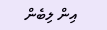އިން ލިބެން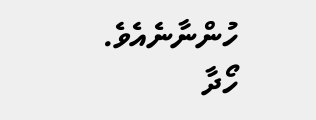ހުންނާނެއެވެ.
ހޯދާ